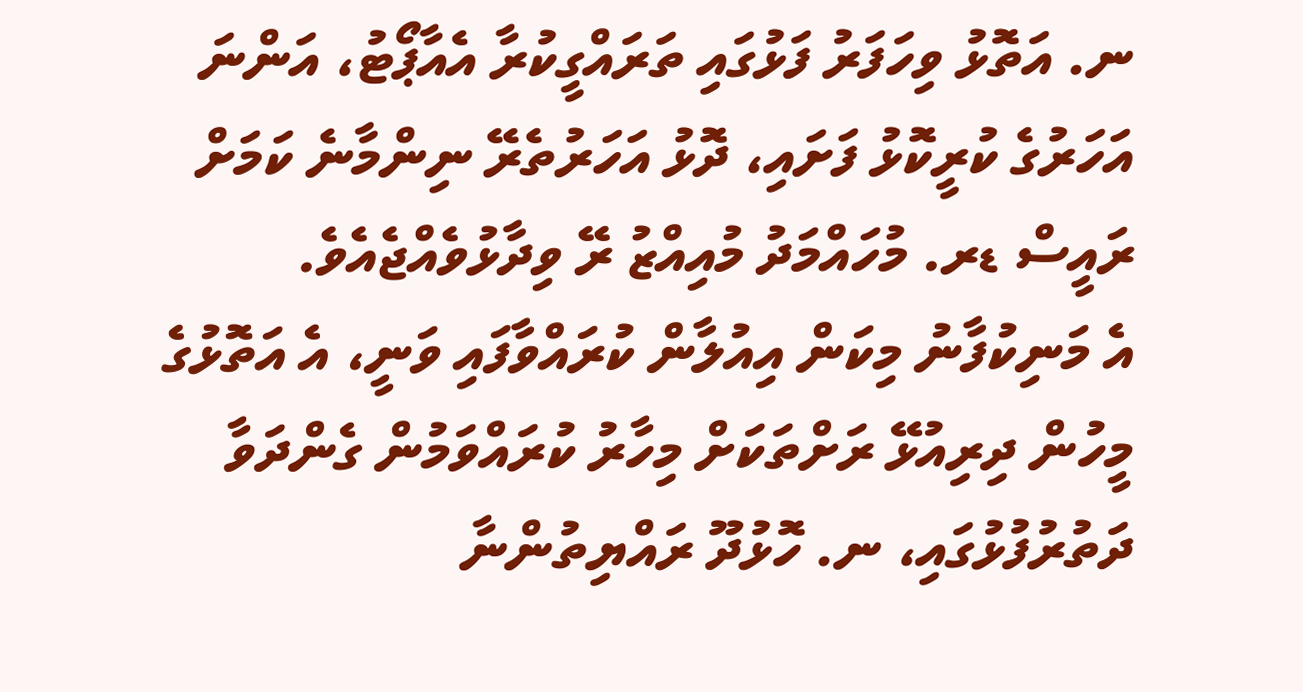ނ. އަތޮޅު ވިހަފަރު ފަޅުގައި ތަރައްގީކުރާ އެއާޕޯޓު، އަންނަ އަހަރުގެ ކުރީކޮޅު ފަށައި، ދޮޅު އަހަރުތެރޭ ނިންމާނެ ކަމަށް ރައީސް ޑރ. މުހައްމަދު މުއިއްޒު ރޭ ވިދާޅުވެއްޖެއެވެ.
އެ މަނިކުފާނު މިކަން އިއުލާން ކުރައްވާފައި ވަނީ، އެ އަތޮޅުގެ މީހުން ދިރިއުޅޭ ރަށްތަކަށް މިހާރު ކުރައްވަމުން ގެންދަވާ ދަތުރުފުޅުގައި، ނ. ހޮޅުދޫ ރައްޔިތުންނާ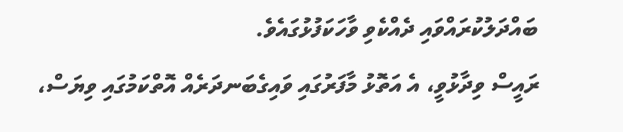ބައްދަލުކުރައްވައި ދެއްކެވި ވާހަކަފުޅުގައެވެ.
ރައީސް ވިދާޅުވީ، އެ އަތޮޅު މާފަރުގައި ވައިގެބަނދަރެއް އޮތްކަމުގައި ވިޔަސް،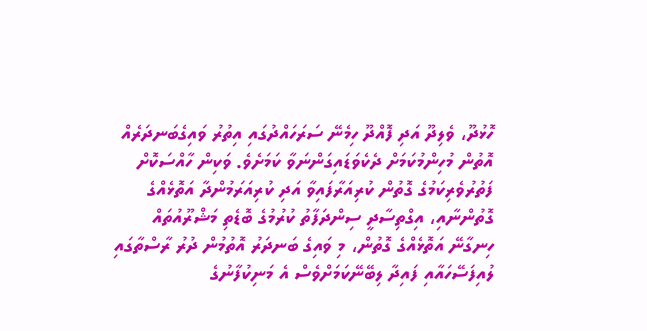ހޮޅުދޫ، ވެލިދޫ އަދި ފޮއްދޫ ހިމެނޭ ސަރަހައްދުގައި އިތުރު ވައިގެބަނދަރެއް އޮތުން މުހިންމުކަމަށް ދެކެވަޑައިގަންނަވާ ކަމަށެވެ. ވަކިން ހާއްސަކޮށް ފަތުރުވެރިކަމުގެ ގޮތުން ކުރިއަރާފައިވާ އަދި ކުރިއަރަމުންދާ އަތޮޅެއްގެ ގޮތުންނާއި، އިގްތިސާދީ ސިންދަފާތު ކުރުމުގެ ބޮޑެތި މަޝްރޫއުތައް ހިނގާނޭ އަތޮޅެއްގެ ގޮތުން، މި ވައިގެ ބަނދަރު އޮތުމުން ދުރު ރާސްތާގައި ލުއިފަސޭހައާއި ފައިދާ ލިބޭނޭކަމަށްވެސް އެ މަނިކުފާނުގެ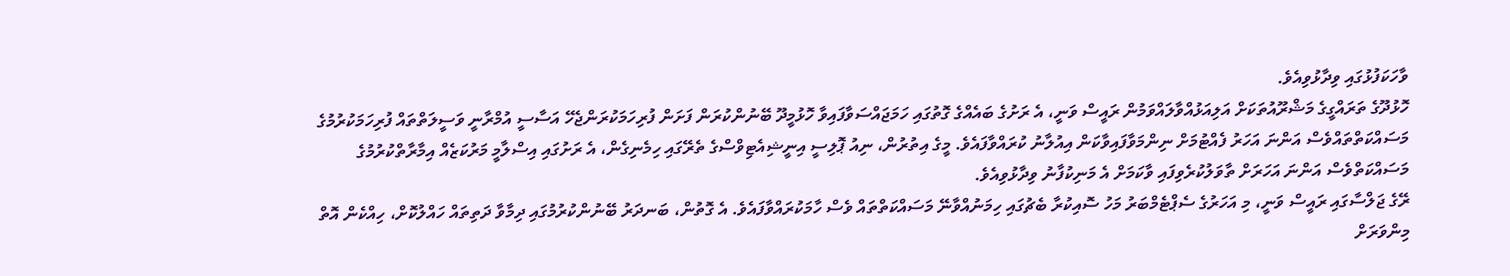ވާހަކަފުޅުގައި ވިދާޅުވިއެވެ.
ހޮޅުދޫގެ ތަރައްގީގެ މަޝްރޫއުތަކަށް އަލިއަޅުއްވާލައްވަމުން ރައީސް ވަނީ، އެ ރަށުގެ ބައެއްގެ ގޮތުގައި ހަމަޖައްސަވާފައިވާ ހޮޅުމީދޫ ބޭނުންކުރަން ފަށަން ފުރިހަމަކުރަންޖެހޭ އަސާސީ އުމްރާނީ ވަސީލަތްތައް ފުރިހަމަކުރުމުގެ މަސައްކަތްތައްވެސް އަންނަ އަހަރު ފެއްޓުމަށް ނިންމަވާފައިވާކަން އިއުލާނު ކުރައްވާފައެވެ. މީގެ އިތުރުން، ނިއު ޕޮލިސީ އިނީޝިއެޓިވްސްގެ ތެރޭގައި ހިމެނިގެން، އެ ރަށުގައި އިސްލާމީ މަރުކަޒެއް އިމާރާތްކުރުމުގެ މަސައްކަތްވެސް އަންނަ އަހަރަށް ތާވަލުކުރެވިފައި ވާކަމަށް އެ މަނިކުފާނު ވިދާޅުވިއެވެ.
ރޭގެ ޖަލްސާގައި ރައީސް ވަނީ، މި އަހަރުގެ ސެޕްޓެމްބަރު މަހު ސޮއިކުރާ ބެޗުގައި ހިމަނުއްވާނޭ މަސައްކަތްތައް ވެސް ހާމަކުރައްވާފައެވެ. އެ ގޮތުން، ބަނދަރު ބޭނުންކުރުމުގައި ދިމާވާ ދަތިތައް ހައްލުކޮށް، ހިއްކެން އޮތް މިންވަރަށް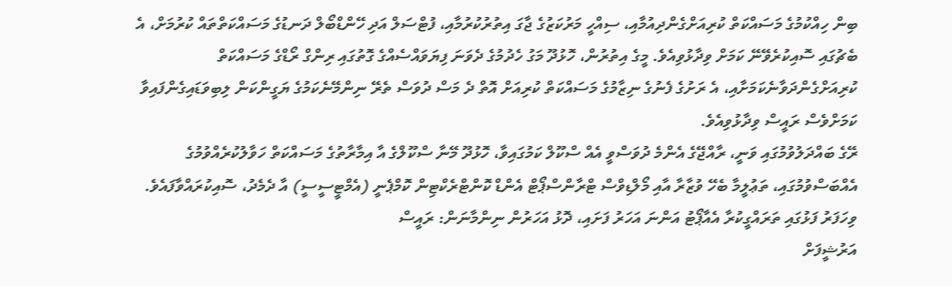ބިން ހިއްކުމުގެ މަސައްކަތް ކުރިއަށްގެންދިއުމާއި، ސިއްހީ މަރުކަޒުގެ ޖާގަ އިތުރުކުރުމާއި، ފުޓްސަލް އަދި ހޭންޑްބޯލް ދަނޑުގެ މަސައްކަތްތައް ކުރުމަށް، އެ ބެޗުގައި ސޮއިކުރެވޭނޭ ކަމަށް ވިދާޅުވިއެވެ. މީގެ އިތުރުން، ހޮޅުދޫ މަގު ހެދުމުގެ ދެވަނަ ފިޔަވައްސެއްގެ ގޮތުގައި ރިންގް ރޯޑްގެ މަސައްކަތް ކުރިއަށްގެންދަވާނެކަމަށާއި، އެ ރަށުގެ ފެނުގެ ނިޒާމުގެ މަސައްކަތް ކުރިއަށް އޮތް ދެ މަސް ދުވަސް ތެރޭ ނިންމޭނެކަމުގެ ޔަގީންކަން ލިބިވަޑައިގެންފައިވާ ކަމަށްވެސް ރައީސް ވިދާޅުވިއެވެ.
ރޭގެ ބައްދަލުވުމުގައި ވަނީ، ރާއްޖޭގެ އެންމެ ދުވަސްވީ އެއް ސްކޫލް ކަމުގައިވާ، ހޮޅުދޫ މޭނާ ސްކޫލްގެ އާ އިމާރާތުގެ މަސައްކަތް ހަވާލުކުރެއްވުމުގެ އެއްބަސްވުމުގައި، ތަޢުލީމާ ބެހޭ ވުޒާރާ އާއި މޯލްޑިވްސް ޓްރާންސްޕޯޓް އެންޑް ކޮންޓްރެކްޓިން ކޮމްޕެނީ (އެމްޓީސީސީ) އާ ދެމެދު، ސޮއިކުރައްވާފައެވެ.
ވިހަފަރު ފަޅުގައި ތަރައްގީކުރާ އެއާޕޯޓު އަންނަ އަހަރު ފަށައި، ދޮޅު އަހަރުން ނިންމާނަން: ރައީސް
އަރުޝީފަށް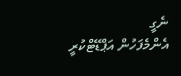ނެގީ
އެންމެފަހުން އަޕްޑޭޓްކުރީ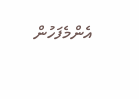އެންމެފަހުން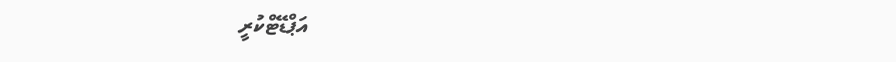އަޕްޑޭޓްކުރީ